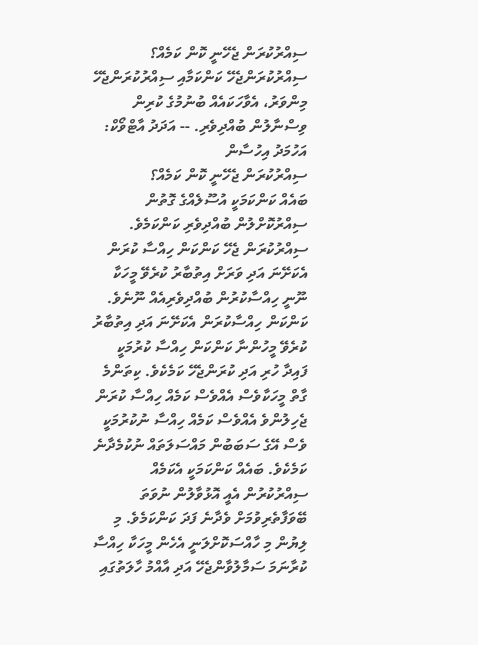ސިއްރުކުރަން ޖެހޭނީ ކޮން ކަމެއް؟
ސިއްރުކުރަންޖެހޭ ކަންކަމާއި ސިއްރުކުރަންޖެހޭ މިންވަރު، އެވާހަކައެއް ބުނުމުގެ ކުރިން ވިސްނާލުން ބުއްދިވެރި. -- އަދަދު އާޓްވޯކް: އަހުމަދު އިހުސާން
ސިއްރުކުރަން ޖެހޭނީ ކޮން ކަމެއް؟
ބައެއް ކަންކަމަކީ އުސޫލެއްގެ ގޮތުން ސިއްރުކޮށްލުން ބުއްދިވެރި ކަންކަމެވެ. ސިއްރުކުރަން ޖެހޭ ކަންކަން ހިއްސާ ކުރަން އެކަށޭނަ އަދި ވަރަށް އިތުބާރު ކުރެވޭ މީހަކާ ނޫނީ ހިއްސާކުރުން ބުއްދިވެރިއެއް ނޫނެވެ. ކަންކަން ހިއްސާކުރަން އެކަށޭނަ އަދި އިތުބާރު ކުރެވޭ މީހުންނާ ކަންކަން ހިއްސާ ކުރުމަކީ ފައިދާ ހުރި އަދި ކުރަންޖެހޭ ކަމެކެވެ. ކިތަންމެ ގާތް މީހަކާވެސް އެއްވެސް ކަމެއް ހިއްސާ ކުރަން ޖެހިލުންވެ އެއްވެސް ކަމެއް ހިއްސާ ނުކުރުމަކީ ވެސް އޭގެ ސަބަބުން މައްސަލަތައް ނުކުމެދާނެ ކަމެކެވެ. ބައެއް ކަންކަމަކީ އެކަމެއް ސިއްރުކުރުން އެއީ އޮޅުވާލުން ނުވަތަ ބޭވަފާތެރިވުމަށް ވެދާނެ ފަދަ ކަންކަމެވެ. މި ލިޔުން މި ހާއްސަކޮށްލަނީ އެހެން މީހަކާ ހިއްސާ ކުރާނަމަ ސަމާލުވާންޖެހޭ އަދި އާއްމު ހާލަތުގައި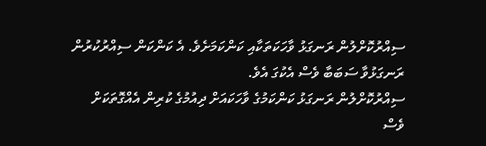ސިއްރުކޮށްލުން ރަނގަޅު ވާހަކަތަކާއި ކަންކަމަށެވެ. އެ ކަންކަން ސިއްރުކުރުން ރަނގަޅުވާ ސަބަބާ ވެސް އެކުގަ އެވެ.
ސިއްރުކޮށްލުން ރަނގަޅު ކަންކަމުގެ ވާހަކައަށް ދިއުމުގެ ކުރިން އެއްގޮތަކަށް ވެސް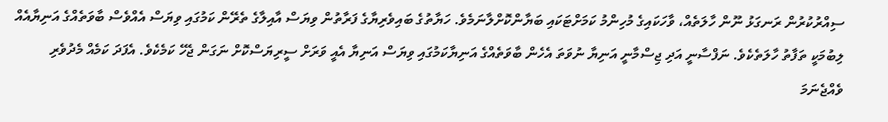ސިއްރުކުރުން ރަނގަޅު ނޫން ހާލަތެއް، ވާހަކައިގެ މުހިންމު ކަމަށްޓަކައި ބަޔާންކޮށްލާނަމެވެ. ހަޔާތުގެ ބައިވެރިޔާގެ ފަރާތުން ވިޔަސް އާއިލާގެ ތެރޭން ކަމުގައި ވިޔަސް އެއްވެސް ބާވަތެއްގެ އަނިޔާއެއް ލިބުމަކީ ތަފާތު ހާލަތެކެވެ. ނަފްސާނީ އަދި ޖިސްމާނީ އަނިޔާ ނުވަތަ އެހެން ބާވަތެއްގެ އަނިޔާކަމުގައި ވިޔަސް އަނިޔާ އެއީ ވަރަށް ސީރިޔަސްކޮށް ނަގަން ޖެހޭ ކަމެކެވެ. އެފަދަ ކަމެއް މެދުވެރި ވެއްޖެނަމަ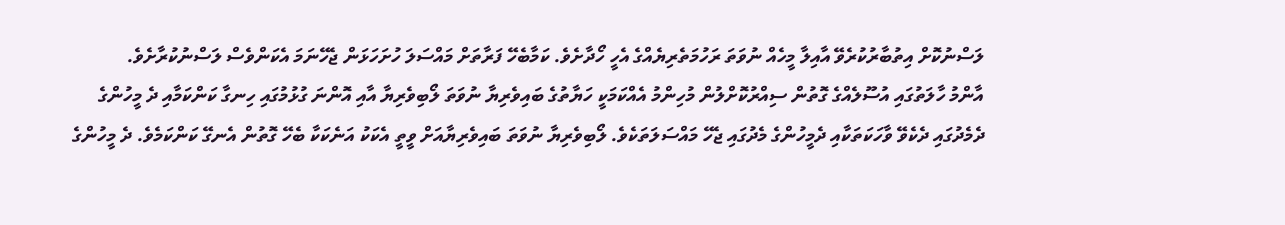ލަސްނުކޮށް އިތުބާރުކުރެވޭ އާއިލާ މީހެއް ނުވަތަ ރަހުމަތެރިޔެއްގެ އެހީ ހޯދާށެވެ. ކަމާބެހޭ ފަރާތަށް މައްސަލަ ހުށަހަޅަން ޖެހޭނަމަ އެކަންވެސް ލަސްނުކުރާށެވެ.
އާންމު ހާލަތުގައި އުސޫލެއްގެ ގޮތުން ސިއްރުކޮށްލުން މުހިންމު އެއްކަމަކީ ހަޔާތުގެ ބައިވެރިޔާ ނުވަތަ ލޯބިވެރިޔާ އާއި އޮންނަ ގުޅުމުގައި ހިނގާ ކަންކަމާއި ދެ މީހުންގެ ދެމެދުގައި ދެކެވޭ ވާހަކަތަކާއި ދެމީހުންގެ މެދުގައި ޖެހޭ މައްސަލަތަކެވެ. ލޯބިވެރިޔާ ނުވަތަ ބައިވެރިޔާއަށް ވީތީ އެކަކު އަނެކަކާ ބެހޭ ގޮތުން އެނގޭ ކަންކަމެވެ. ދެ މީހުންގެ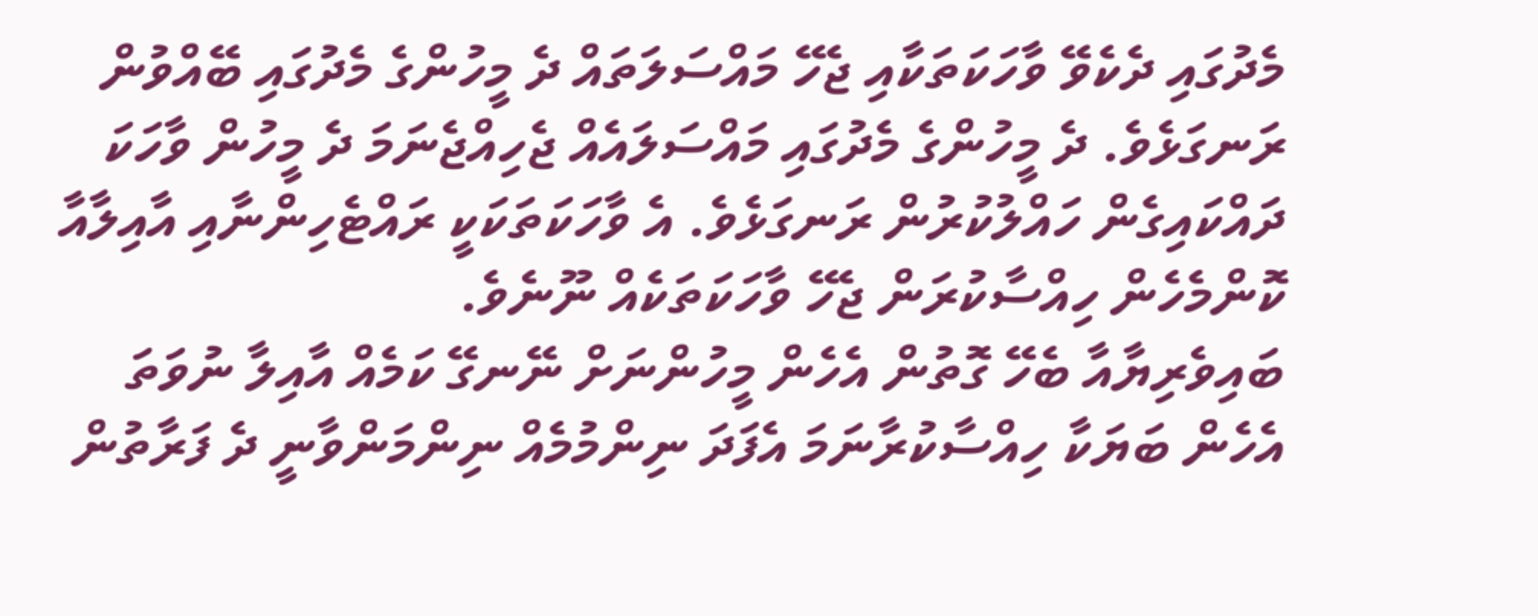މެދުގައި ދެކެވޭ ވާހަކަތަކާއި ޖެހޭ މައްސަލަތައް ދެ މީހުންގެ މެދުގައި ބޭއްވުން ރަނގަޅެވެ. ދެ މީހުންގެ މެދުގައި މައްސަލައެއް ޖެހިއްޖެނަމަ ދެ މީހުން ވާހަކަ ދައްކައިގެން ހައްލުކުރުން ރަނގަޅެވެ. އެ ވާހަކަތަކަކީ ރައްޓެހިންނާއި އާއިލާއާ ކޮންމެހެން ހިއްސާކުރަން ޖެހޭ ވާހަކަތަކެއް ނޫނެވެ.
ބައިވެރިޔާއާ ބެހޭ ގޮތުން އެހެން މީހުންނަށް ނޭނގޭ ކަމެއް އާއިލާ ނުވަތަ އެހެން ބަޔަކާ ހިއްސާކުރާނަމަ އެފަދަ ނިންމުމެއް ނިންމަންވާނީ ދެ ފަރާތުން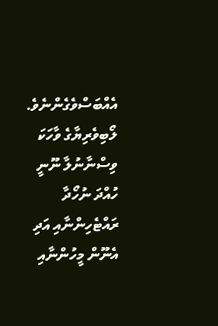އެއްބަސްވެގެންނެވެ. ލޯބިވެރިޔާގެ ވާހަކަ ވިސްނާނުލާ ނޫނީ ހުއްދަ ނުހޯދާ ރައްޓެހިންނާއި އަދި އެނޫން މީހުންނާއި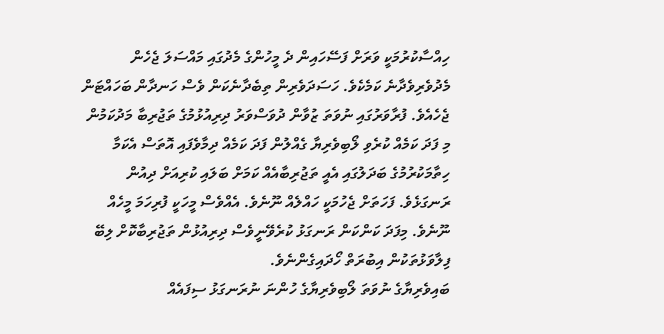ހިއްސާކުރުމަކީ ވަރަށް ފަސޭހައިން ދެ މީހުންގެ މެދުގައި މައްސަލަ ޖެހެން މެދުވެރިވެދާނެ ކަމެކެވެ. ހަސަދަވެރިން ތިބެދާނެކަން ވެސް ހަނދާން ބަހައްޓަން ޖެހެއެވެ. ފުރާވަރުގައި ނުވަތަ ޒުވާން ދުވަސްވަރު ދިރިއުޅުމުގެ ތަޖުރިބާ މަދުކަމުން މި ފަދަ ކަމެއް ކުރެވި ލޯބިވެރިޔާ ގެއްލުން ފަދަ ކަމެއް ދިމާވެފައި އޮތަސް އެކަމާ ހިތާމަކުރުމުގެ ބަދަލުގައި އެއީ ތަޖުރިބާއެއް ކަމަށް ބަލައި ކުރިއަށް ދިއުން ރަނގަޅެވެ. ފަހަތަށް ޖެހުމަކީ ހައްލެއް ނޫނެވެ. އެއްވެސް މީހަކީ ފުރިހަމަ މީހެއް ނޫނެވެ. މިފަދަ ކަންކަން ރަނގަޅު ކުރެވޭނީވެސް ދިރިއުޅުން ތަޖުރިބާކޮށް ލިބޭ ފިލާވަޅުތަކުން އިބުރަތް ހޯދައިގެންނެވެ.
ބައިވެރިޔާގެ ނުވަތަ ލޯބިވެރިޔާގެ ހުންނަ ނުރަނގަޅު ސިފައެއް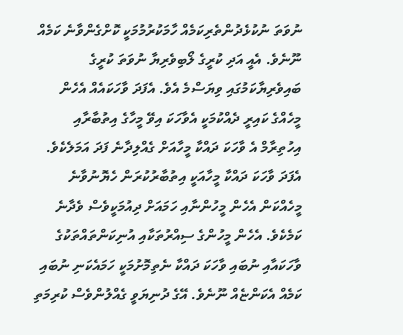ނުވަތަ ނުކުޅެދުންތެރިކަމެއް ހާމަކުރުމުމަކީ ކޮށްގެންވާނެ ކަމެއް ނޫނެވެ. އެއީ އަދި ކުރީގެ ލޯބިވެރިޔާ ނުވަތަ ކުރީގެ ބައިވެރިޔާކަމުގައި ވިޔަސްމެ އެވެ. އެފަދަ ވާހަކައެއް އެހެން މީހެއްގެ ކައިރީ ދެއްކުމަކީ އެވާހަކަ އިވޭ މީހާގެ އިތުބާރާއި އިހުތިރާމް އެ ވާހަކަ ދައްކާ މީހާއަށް ގެއްލިދާނެ ފަދަ އަމަލެކެވެ. އެފަދަ ވާހަކަ ދައްކާ މީހާއަކީ އިތުބާރުކުރަން ހެޔޮނުވާނެ މީހެއްކަން އެހެން މީހުންނާއި ހަމައަށް ދިއުމަކީވެސް ވެދާނެ ކަމެކެވެ. އެހެން މީހުންގެ ސިއްރުތަކާއި އުނިކަންތައްތަކުގެ ވާހަކައާއި ނުބައި ވާހަކަ ދައްކާ ނެތިމޮށުމަކީ ހަމައެކަނި ނުބައި ކަމެއް އެކަންޏެއް ނޫނެވެ. އޭގެ ދުނިޔަވީ ގެއްލުންވެސް ކުރިމަތި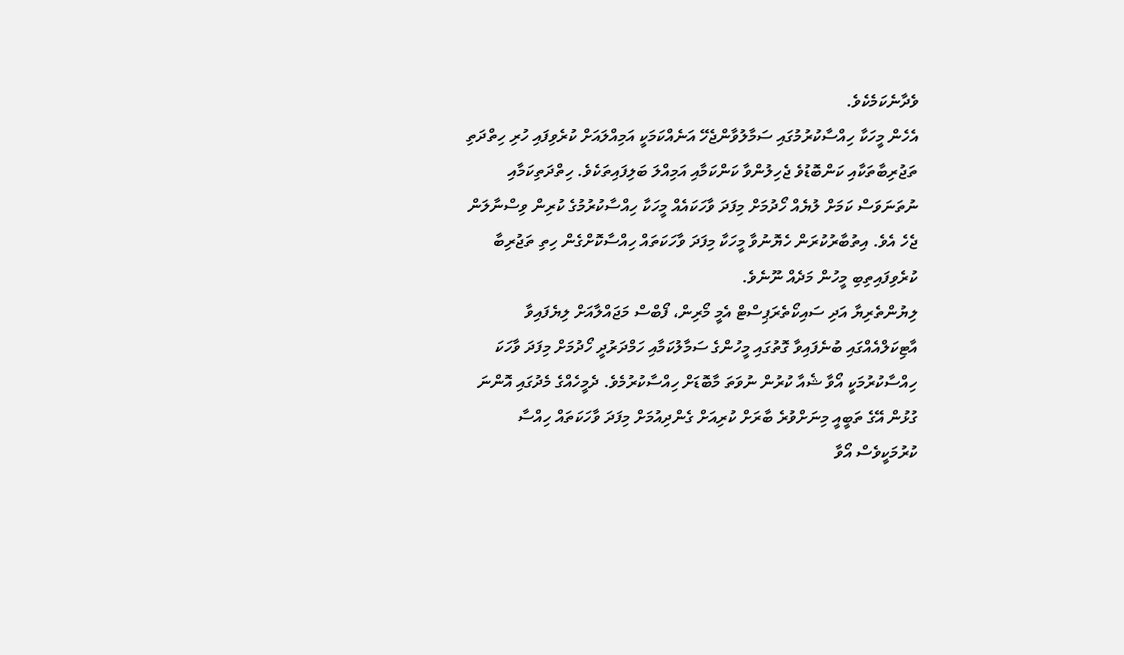ވެދާނެކަމެކެވެ.
އެހެން މީހަކާ ހިއްސާކުރުމުގައި ސަމާލުވާންޖެހޭ އަނެއްކަމަކީ އަމިއްލައަށް ކުރެވިފައި ހުރި ހިތްދަތި ތަޖުރިބާތަކާއި ކަންބޮޑުވެ ޖެހިލުންވާ ކަންކަމާއި އަމިއްލަ ބަލިފައިތަކެވެ. ހިތްދަތިކަމާއި ނުތަނަވަސް ކަމަށް ލުޔެއް ހޯދުމަށް މިފަދަ ވާހަކައެއް މީހަކާ ހިއްސާކުރުމުގެ ކުރިން ވިސްނާލަން ޖެހެ އެވެ. އިތުބާރުކުރަން ހެޔޮނުވާ މީހަކާ މިފަދަ ވާހަކަތައް ހިއްސާކޮށްގެން ހިތި ތަޖުރިބާ ކުރެވިފައިތިބި މީހުން މަދެއް ނޫނެވެ.
ލިޔުންތެރިޔާ އަދި ސައިކޯތެރަޕިސްޓް އެމީ މޯރިން، ފޯބްސް މަޖައްލާއަށް ލިޔެފައިވާ އާޓިކަލްއެއްގައި ބުނެފައިވާ ގޮތުގައި މީހުންގެ ސަމާލުކަމާއި ހަމްދަރުދީ ހޯދުމަށް މިފަދަ ވާހަކަ ހިއްސާކުރުމަކީ އޯވާ ޝެއާ ކުރުން ނުވަތަ މާބޮޑަށް ހިއްސާކުރުމެވެ. ދެމީހެއްގެ މެދުގައި އޮންނަ ގުޅުން އޭގެ ތަބީއީ މިނަށްވުރެ ބާރަށް ކުރިއަށް ގެންދިއުމަށް މިފަދަ ވާހަކަތައް ހިއްސާ ކުރުމަކީވެސް އޯވާ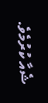ޝެއާ ކުރުމެވެ.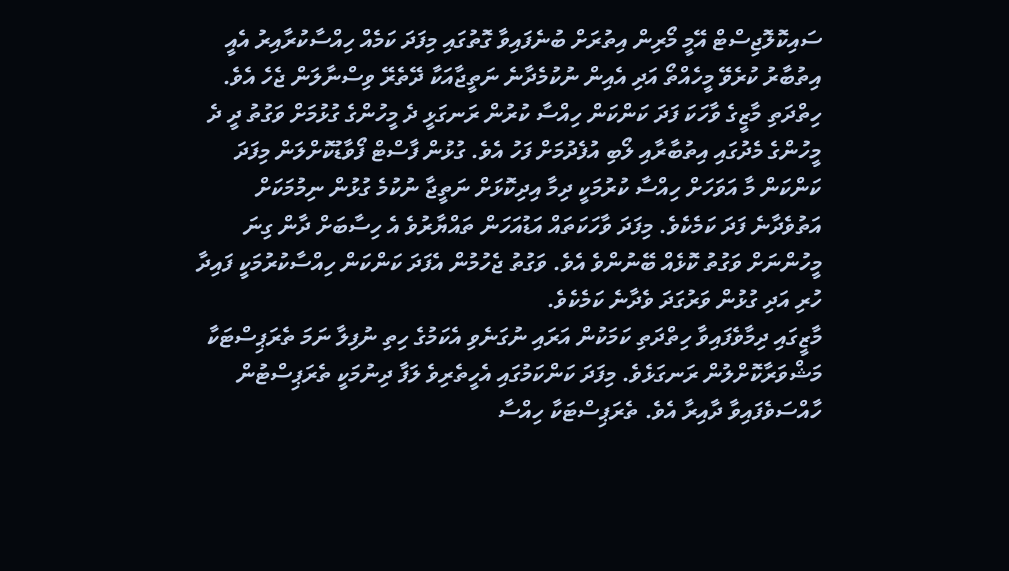ސައިކޮލޮޖިސްޓް އޭމީ މޯރިން އިތުރަށް ބުނެފައިވާ ގޮތުގައި މިފަދަ ކަމެއް ހިއްސާކުރާއިރު އެއީ އިތުބާރު ކުރެވޭ މީހެއްތޯ އަދި އެއިން ނުކުމެދާނެ ނަތީޖާއަކާ ދޭތެރޭ ވިސްނާލަން ޖެހެ އެވެ.
ހިތްދަތި މާޒީގެ ވާހަކަ ފަދަ ކަންކަން ހިއްސާ ކުރުން ރަނގަޅީ ދެ މީހުންގެ ގުޅުމަށް ވަގުތު ދީ ދެ މީހުންގެ މެދުގައި އިތުބާރާއި ލޯބި އުފެދުމަށް ފަހު އެވެ. ގުޅުން ފާސްޓް ފޯވާޑުކޮށްލަން މިފަދަ ކަންކަން މާ އަވަހަށް ހިއްސާ ކުރުމަކީ ދިމާ އިދިކޮޅަށް ނަތީޖާ ނުކުމެ ގުޅުން ނިމުމަކަށް އަތުވެދާނެ ފަދަ ކަމެކެވެ. މިފަދަ ވާހަކަތައް އަޑުއަހަން ތައްޔާރުވެ އެ ހިސާބަށް ދާން ގިނަ މީހުންނަށް ވަގުތު ކޮޅެއް ބޭނުންވެ އެވެ. ވަގުތު ޖެހުމުން އެފަދަ ކަންކަން ހިއްސާކުރުމަކީ ފައިދާ ހުރި އަދި ގުޅުން ވަރުގަދަ ވެދާނެ ކަމެކެވެ.
މާޒީގައި ދިމާވެފައިވާ ހިތްދަތި ކަމަކުން އަރައި ނުގަނެވި އެކަމުގެ ހިތި ނުފިލާ ނަމަ ތެރަޕިސްޓަކާ މަޝްވަރާކޮށްލުން ރަނގަޅެވެ. މިފަދަ ކަންކަމުގައި އެހީތެރިވެ ލަފާ ދިނުމަކީ ތެރަޕިސްޓުން ހާއްސަވެފައިވާ ދާއިރާ އެވެ. ތެރަޕިސްޓަކާ ހިއްސާ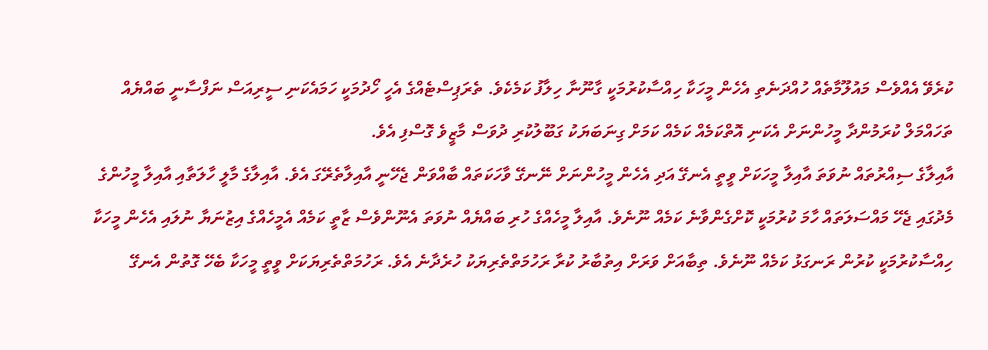ކުރެވޭ އެއްވެސް މައުލޫމާތެއް ހުއްދަނެތި އެހެން މީހަކާ ހިއްސާކުރުމަކީ ގާނޫނާ ހިލާފު ކަމެކެވެ. ތެރަޕިސްޓެއްގެ އެހީ ހޯދުމަކީ ހަމައެކަނި ސީރިއަސް ނަފްސާނީ ބައްޔެއް ތަހައްމަލް ކުރަމުންދާ މީހުންނަށް އެކަނި އޮތްކަމެއް ކަމެއް ކަމަށް ގިނަބަޔަކު ގަބޫލުކުރި ދުވަސް މާޒީވެ ގޮސްފި އެވެ.
އާއިލާގެ ސިއްރުތައް ނުވަތަ އާއިލާ މީހަކަށް ވީތީ އެނގޭ އަދި އެހެން މީހުންނަށް ނޭނގޭ ވާހަކަތައް ބާއްވަން ޖެހޭނީ އާއިލާތެރޭގަ އެވެ. އާއިލާގެ މާލީ ހާލަތާއި އާއިލާ މީހުންގެ މެދުގައި ޖެހޭ މައްސަލަތައް ހާމަ ކުރުމަކީ ކޮށްގެންވާނެ ކަމެއް ނޫނެވެ. އާއިލާ މީހެއްގެ ހުރި ބައްޔެއް ނުވަތަ އެނޫންވެސް ޒާތީ ކަމެއް އެމީހެއްގެ އިޒުނަޔާ ނުލައި އެހެން މީހަކާ ހިއްސާކުރުމަކީ ކުރުން ރަނގަޅު ކަމެއް ނޫނެވެ. ތިބާއަށް ވަރަށް އިތުބާރު ކުރާ ރަހުމަތްތެރިޔަކު ހުރެދާނެ އެވެ. ރަހުމަތްތެރިޔަކަށް ވީތީ މީހަކާ ބެހޭ ގޮތުން އެނގޭ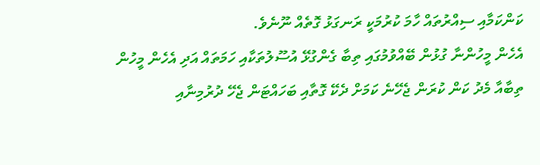ކަންކަމާއި ސިއްރުތައް ހާމަ ކުރުމަކީ ރަނގަޅު ގޮތެއް ނޫނެވެ.
އެހެން މީހުންނާ ގުޅުން ބޭއްވުމުގައި ތިބާ ގެންގުޅޭ އުސޫލުތަކާއި ހަމަތައް އަދި އެހެން މީހުން ތިބާއާ މެދު ކަން ކުރަން ޖެހޭނެ ކަމަށް ދެކޭ ގޮތާއި ބަހައްޓަން ޖެހޭ ދުރުމިނާއި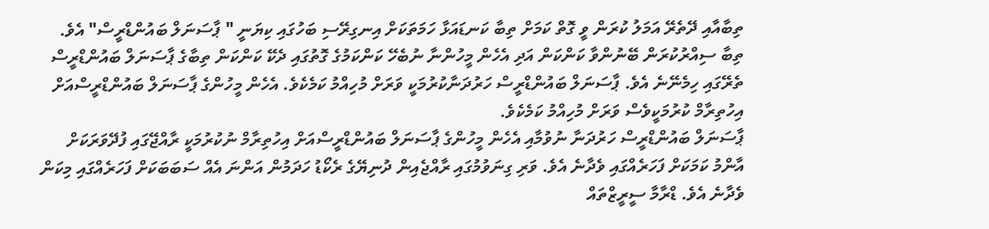ތިބާއާއި ދޭތެރޭ އަމަލު ކުރަން ވީ ގޮތް ކަމަށް ތިބާ ކަނޑައަޅާ ހަމަތަކަށް އިނގިރޭސި ބަހުގައި ކިޔަނީ " ޕާސަނަލް ބައުންޑްރީސް" އެވެ. ތިބާ ސިއްރުކުރަން ބޭނުންވާ ކަންކަން އަދި އެހެން މީހުންނާ ނުބެހޭ ކަންކަމުގެ ގޮތުގައި ދެކޭ ކަންކަން ތިބާގެ ޕާސަނަލް ބައުންޑްރީސް ތެރޭގައި ހިމެނޭނެ އެވެ. ޕާސަނަލް ބައުންޑްރީސް ހަރުދަނާކުރުމަކީ ވަރަށް މުހިއްމު ކަމެކެވެ. އެހެން މީހުންގެ ޕާސަނަލް ބައުންޑްރީސްއަށް އިހުތިރާމް ކުރުމަކީވެސް ވަރަށް މުހިއްމު ކަމެކެވެ.
ޕާސަނަލް ބައުންޑްރީސް ހަރުދަނާ ނުވުމާއި އެހެން މީހުންގެ ޕާސަނަލް ބައުންޑްރީސްއަށް އިހުތިރާމް ނުކުރުމަކީ ރާއްޖޭގައި ފުދޭވަރަކަށް އާންމު ކަމަކަށް ފަހަރެއްގައި ވެދާނެ އެވެ. ވަރި ގިނަވުމުގައި ރާއްޖެއިން ދުނިޔޭގެ ރެކޯޑު ހަދަމުން އަންނަ އެއް ސަބަބަކަށް ފަހަރެއްގައި މިކަން ވެދާނެ އެވެ. ޑްރާމާ ސީރީޒްތައް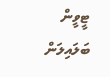ޓީވީން ބަލައިލަން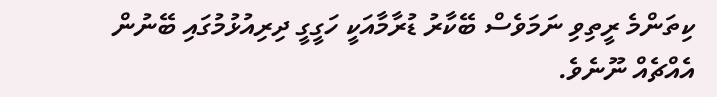ކިތަންމެ ރީތިވި ނަމަވެސް ބޭކާރު ޑުރާމާއަކީ ހަގީގީ ދިރިއުޅުމުގައި ބޭނުން އެއްޗެއް ނޫނެވެ.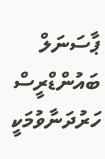ޕާސަނަލް ބައުންޑްރީސް ހަރުދަނާވުމަކީ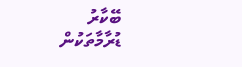ބޭކާރު ޑުރާމާތަކުން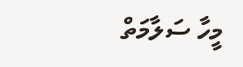މީހާ ސަލާމަތް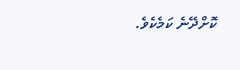ކޮށްދޭނެ ކަމެކެވެ.